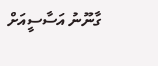ގާނޫނު އަސާސީއަށް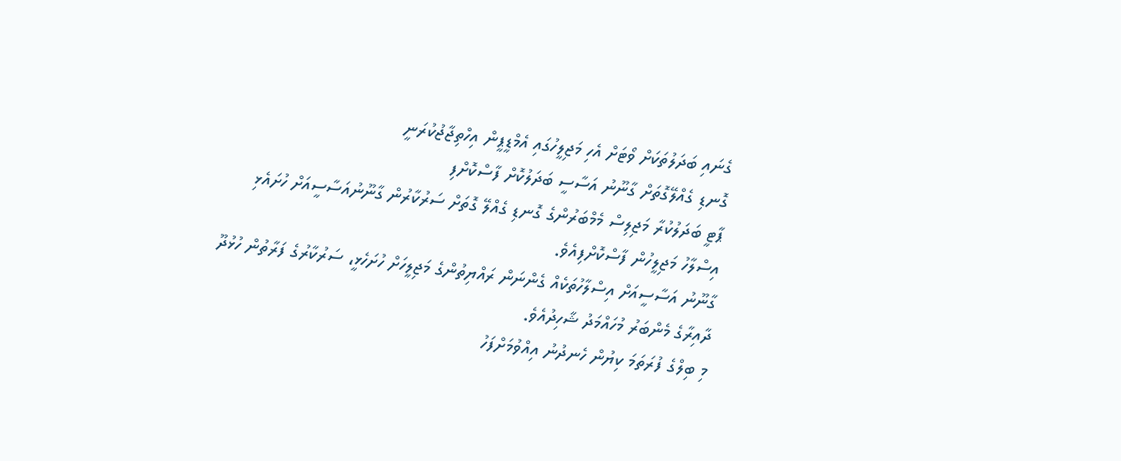ގެނައި ބަދަލުތަކަށް ވޯޓަށް އެހި މަޖިލީހުގައި އެމްޑީޕީން އިހްތިޖާޖުކުރަނީ
ގޮނޑި ގެއްލޭގޮތަށް ގާނޫނު އަސާސީ ބަދަލުކޮށް ފާސްކޮށްފި
ޕާޓީ ބަދަލުކުރާ މަޖިލިސް މެމްބަރުންގެ ގޮނޑި ގެއްލޭ ގޮތަށް ސަރުކާރުން ގާނޫނުއަސާސީއަށް ހުށައެޅި އިސްލާހު މަޖިލީހުން ފާސްކޮށްފިއެވެ.
ގާނޫނު އަސާސީއަށް އިސްލާހުތަކެއް ގެންނަން ރައްޔިތުންގެ މަޖިލީހަށް ހުށަހެޅީ، ސަރުކާރުގެ ފަރާތުން ހުޅުދޫ ދާއިރާގެ މެންބަރު މުހައްމަދު ޝާހިދުއެވެ.
މި ބިލްގެ ފުރަތަމަ ކިޔުން ހެނދުނު އިއްވުމަށްފަހު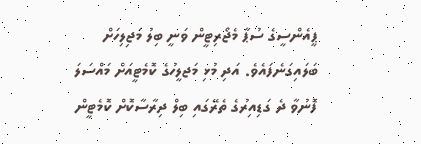ޕީއެންސީގެ ސުޕާ މެޖޯރިޓީން ވަނީ ބިލު މަޖިލިހަށް ބަލައިގަނެފައެވެ. އަދި މުޅި މަޖލީހުގެ ކޮމެޓީއަށް މައްސަލަ ފޮނުވާ ދެ ގަޑިއިރުގެ ތެރޭގައި ބިލް ދިރާސާކޮށް ކޮމެޓީން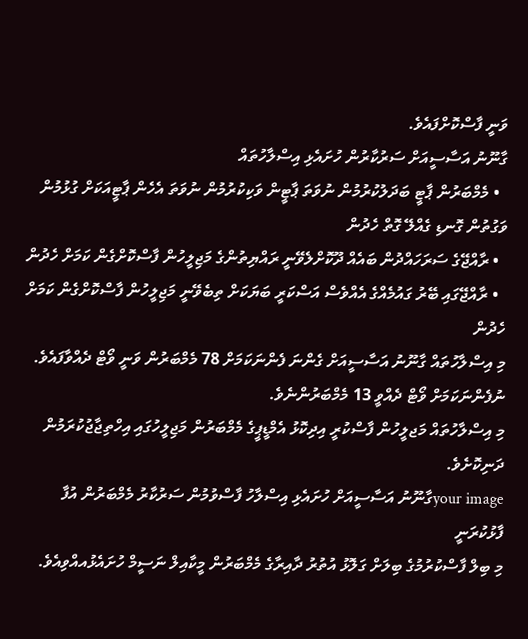ވަނީ ފާސްކޮށްފައެވެ.
ގާނޫނު އަސާސީއަށް ސަރުކާރުން ހުށައެޅި އިސްލާހުތައް
  • މެމްބަރުން ޕާޓީ ބަދަލުކުރުމުން ނުވަތަ ޕާޓީން ވަކިކުރުމުން ނުވަތަ އެހެން ޕާޓީއަކަށް ގުޅުމުން ވަގުތުން ގޮނޑި ގެއްލޭ ގޮތް ހެދުން
  • ރާއްޖޭގެ ސަރަހައްދުން ބައެއް ދޫކޮށްލެވޭނީ ރައްޔިތުންގެ މަޖިލީހުން ފާސްކޮށްގެން ކަމަށް ހެދުން
  • ރާއްޖޭގައި ބޭރު ގައުމެއްގެ އެއްވެސް އަސްކަރީ ބަޔަކަށް ތިބެވޭނީ މަޖިލީހުން ފާސްކޮށްގެން ކަމަށް ހެދުން
މި އިސްލާހުތައް ގާނޫނު އަސާސީއަށް ގެންނަ ފެންނަކަމަށް 78 މެމްބަރުން ވަނީ ވޯޓް ދެއްވާފައެވެ. ނުފެންނަކަމަށް ވޯޓް ދެއްވީ 13 މެމްބަރުންނެވެ.
މި އިސްލާހުތައް މަޖލީހުން ފާސްކުރީ އިދިކޮޅު އެމްޑީޕީގެ މެމްބަރުން މަޖިލީހުގައި އިހްތިޖާޖުކުރަމުން ދަނިކޮށެވެ.
your imageގާނޫނު އަސާސީއަށް ހުށައެޅި އިސްލާހު ފާސްވުމުން ސަރުކާރު މެމްބަރުން އުފާ ފާޅުކުރަނީ
މި ބިލް ފާސްކުރުމުގެ ބިލަށް ގަލޮޅު އުތުރު ދާއިރާގެ މެމްބަރުން މީކާއިލް ނަސީމް ހުށައެޅުއއްވިއެވެ.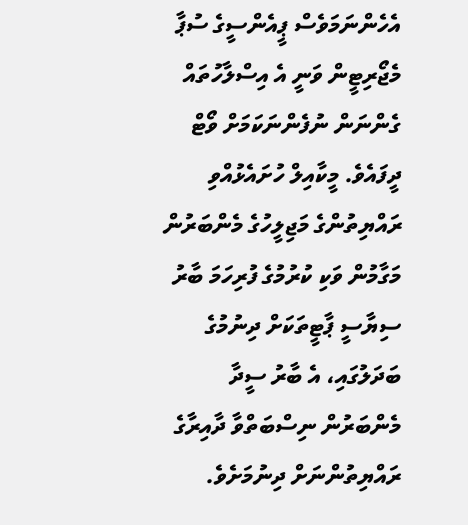އެހެންނަމަވެސް ޕީއެންސީގެ ސުޕާ މެޖޯރިޓީން ވަނީ އެ އިސްލާހުތައް ގެންނަން ނުފެންނަކަމަށް ވޯޓް ދީފައެވެ. މީކާއިލް ހުށައެޅުއްވި ރައްޔިތުންގެ މަޖިލީހުގެ މެންބަރުން މަގާމުން ވަކި ކުރުމުގެ ފުރިހަމަ ބާރު ސިޔާސީ ޕާޓީތަކަށް ދިނުމުގެ ބަދަލުގައި، އެ ބާރު ސީދާ މެންބަރުން ނިސްބަތްވާ ދާއިރާގެ ރައްޔިތުންނަށް ދިނުމަށެވެ.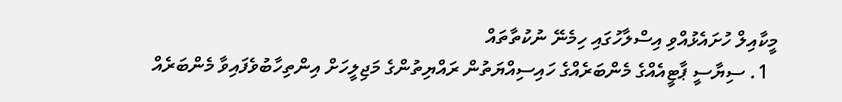މީކާއިލް ހުށައެޅުއްވި އިސްލާހުގައި ހިމެނޭ ނުކުތާތައް
  1. ސިޔާސީ ޕާޓީއެއްގެ މެންބަރެއްގެ ހައިސިއްޔަތުން ރައްޔިތުންގެ މަޖިލީހަށް އިންތިހާބުވެފައިވާ މެންބަރެއް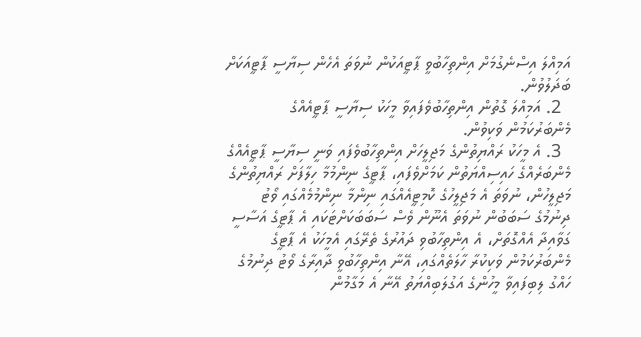އަމިއްލަ އިސްނެގުމަށް އިންތިހާބުވީ ޕާޓީއަކުން ނުވަތަ އެހެން ސިޔާސީ ޕާޓީއަކަށް ބަދަލުވުން.
  2. އަމިއްލަ ގޮތުން އިންތިހާބުވެފައިވާ މީހަކު ސިޔާސީ ޕާޓީއެއްގެ މެންބަރުކަމުން ވަކިވުން.
  3. އެ މީހަކު ރައްޔިތުންގެ މަޖިލީހަށް އިންތިހާބުވެފައި ވަނީ ސިޔާސީ ޕާޓީއެއްގެ މެންބަރެއްގެ ހައިސިއްޔަތުން ކަމަށްވެފައި، ޕާޓީގެ ނިންމުމާ ހިލާފަށް ރައްޔިތުންގެ މަޖިލީހުން، ނުވަތަ އެ މަޖިލީހުގެ ކޮމިޓީއެއްގައި ނިންމާ ނިންމުމެއްގައި ވޯޓު ދިނުމުގެ ސަބަބުން ނުވަތަ އެނޫން ވެސް ސަބަބަކަށްޓަކައި އެ ޕާޓީގެ އަސާސީ ގަވާއިދާ އެއްގޮތަށް، އެ އިންތިހާބުވި ދައުރުގެ ތެރޭގައި އެމީހަކު އެ ޕާޓީގެ މެންބަރުކަމުން ވަކިކުރާ ހާލަތެއްގައި، އޭނާ އިންތިހާބުވީ ދާއިރާގެ ވޯޓު ދިނުމުގެ ހައްގު ލިބިފައިވާ މީހުންގެ އަގުލަބިއްޔަތު އޭނާ އެ މަގާމުން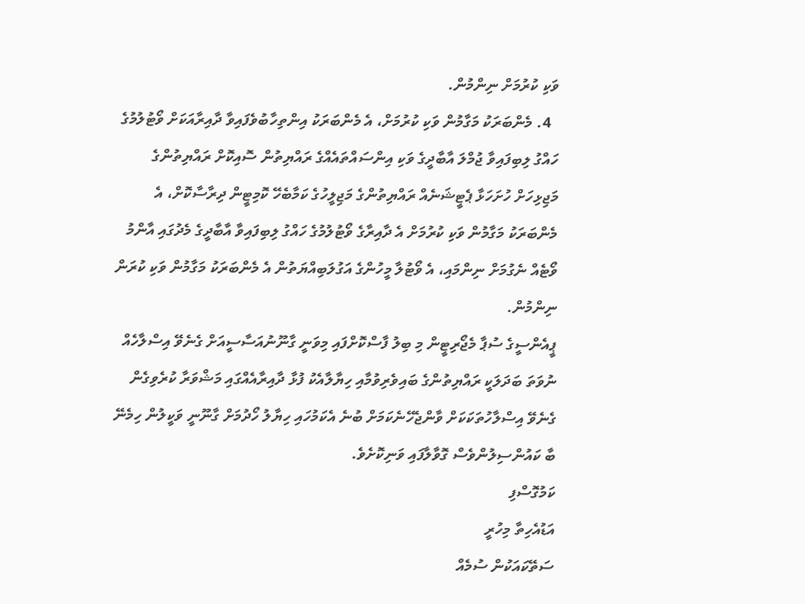ވަކި ކުރުމަށް ނިންމުން.
  4. މެންބަރަކު މަގާމުން ވަކި ކުރުމަށް، އެ މެންބަރަކު އިންތިހާބުވެފައިވާ ދާއިރާއަކަށް ވޯޓުލުމުގެ ހައްގު ލިބިފައިވާ ޖުމްލަ އާބާދީގެ ވަކި އިންސައްތައެއްގެ ރައްޔިތުން ސޮއިކޮށް ރައްޔިތުންގެ މަޖިޅިހަށް ހުށަހަޅާ ޕެޓީޝަނެއް ރައްޔިތުންގެ މަޖިލީހުގެ ކަމާބެހޭ ކޮމިޓީން ދިރާސާކޮށް، އެ މެންބަރަކު މަގާމުން ވަކި ކުރުމަށް އެ ދާއިރާގެ ވޯޓުލުމުގެ ހައްގު ލިބިފައިވާ އާބާދީގެ މެދުގައި އާންމު ވޯޓެއް ނެގުމަށް ނިންމައި، އެ ވޯޓުލާ މީހުންގެ އަގުލަބިއްޔަތުން އެ މެންބަރަކު މަގާމުން ވަކި ކުރަން ނިންމުން.
ޕީއެންސީގެ ސުޕާ މެޖޯރިޓީން މި ބިލު ފާސްކޮށްފައި މިވަނީ ގާނޫނުއަސާސީއަށް ގެނެވޭ އިސްލާހެއް ނުވަތަ ބަދަލަކީ ރައްޔިތުންގެ ބައިވެރިވުމާއި ހިޔާލާއެކު ފުޅާ ދާއިރާއެއްގައި މަޝްވަރާ ކުރެވިގެން ގެނެވޭ އިސްލާހުތަކަކަށް ވާންޖެހޭނެކަމަށް ބުނެ އެކަމުހައި ހިޔާލު ހޯދުމަށް ގާނޫނީ ވަކީލުން ހިމެނޭ ބާ ކައުންސިލުންވެސް ގޮވާލާފައި ވަނިކޮށެވެ.
ކަމުގޮސްފި
އަޑުއެހިތާ މިހުރީ
ސަތޭކައަކުން ސުމެއް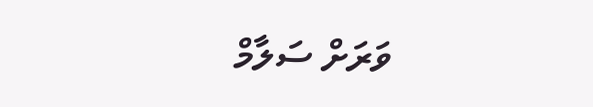ވަރަށް ސަލާމް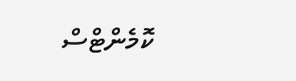ކޮމެންޓްސް